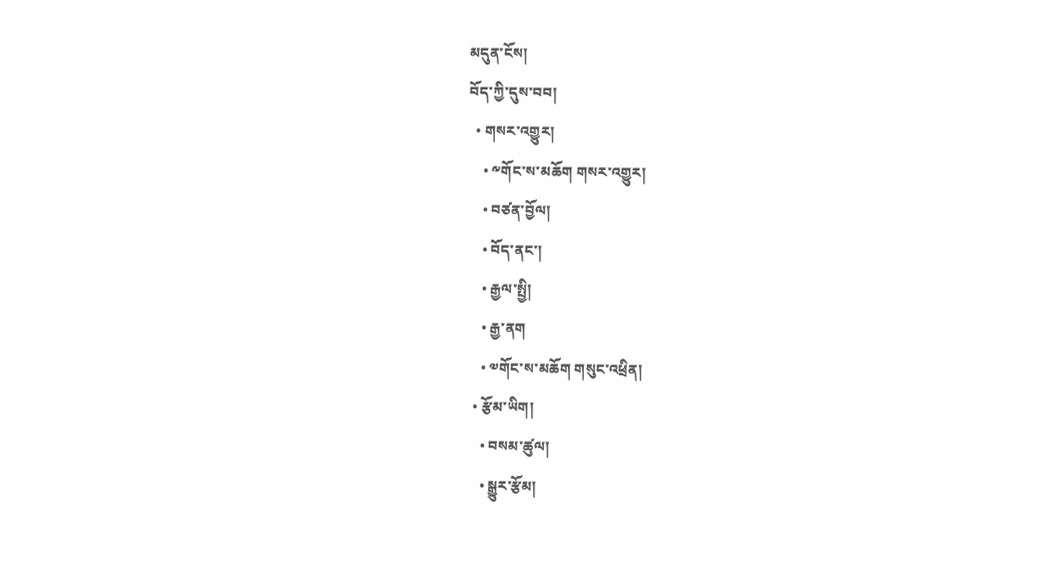མདུན་ངོས།
བོད་ཀྱི་དུས་བབ།
  • གསར་འགྱུར།
    • ༸གོང་ས་མཆོག གསར་འགྱུར།
    • བཙན་བྱོལ།
    • བོད་ནང་།
    • རྒྱལ་སྤྱི།
    • རྒྱ་ནག
    • ༧གོང་ས་མཆོག གསུང་འཕྲིན།
  • རྩོམ་ཡིག།
    • བསམ་ཚུལ།
    • སྒྱུར་རྩོམ།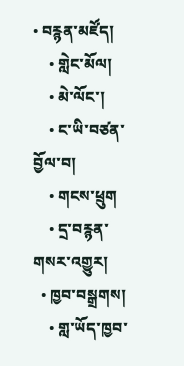• བརྙན་མཛོད།
    • གླེང་མོལ།
    • མེ་ལོང་།
    • ང་ཡི་བཙན་བྱོལ་བ།
    • གངས་ཕྲུག
    • དྲ་བརྙན་གསར་འགྱུར།
  • ཁྱབ་བསྒྲགས།
    • གླ་ཡོད་ཁྱབ་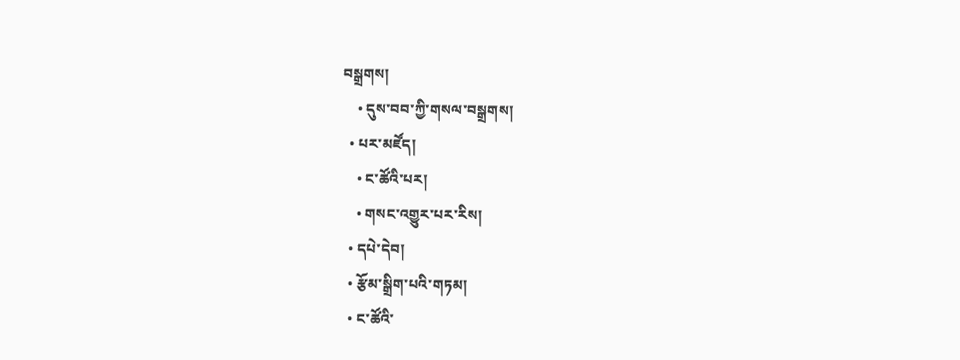བསྒྲགས།
    • དུས་བབ་ཀྱི་གསལ་བསྒྲགས།
  • པར་མཛོད།
    • ང་ཚོའི་པར།
    • གསང་འགྱུར་པར་རིས།
  • དཔེ་དེབ།
  • རྩོམ་སྒྲིག་པའི་གཏམ།
  • ང་ཚོའི་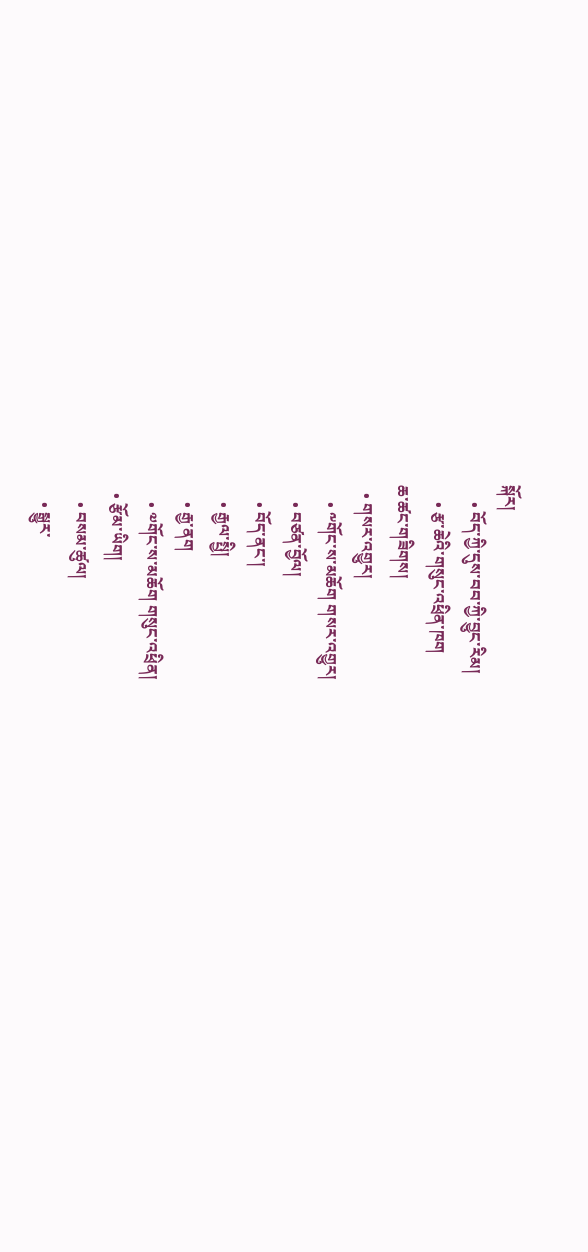སྐོར།
    • བོད་ཀྱི་དུས་བབ་ཀྱི་བྱུང་རིམ།
    • རྩ་ཆེའི་གསུང་འཕྲིན་ཁག
ཆ་ཚང་གཟིགས།
  • གསར་འགྱུར།
    • ༸གོང་ས་མཆོག གསར་འགྱུར།
    • བཙན་བྱོལ།
    • བོད་ནང་།
    • རྒྱལ་སྤྱི།
    • རྒྱ་ནག
    • ༧གོང་ས་མཆོག གསུང་འཕྲིན།
  • རྩོམ་ཡིག།
    • བསམ་ཚུལ།
    • སྒྱུར་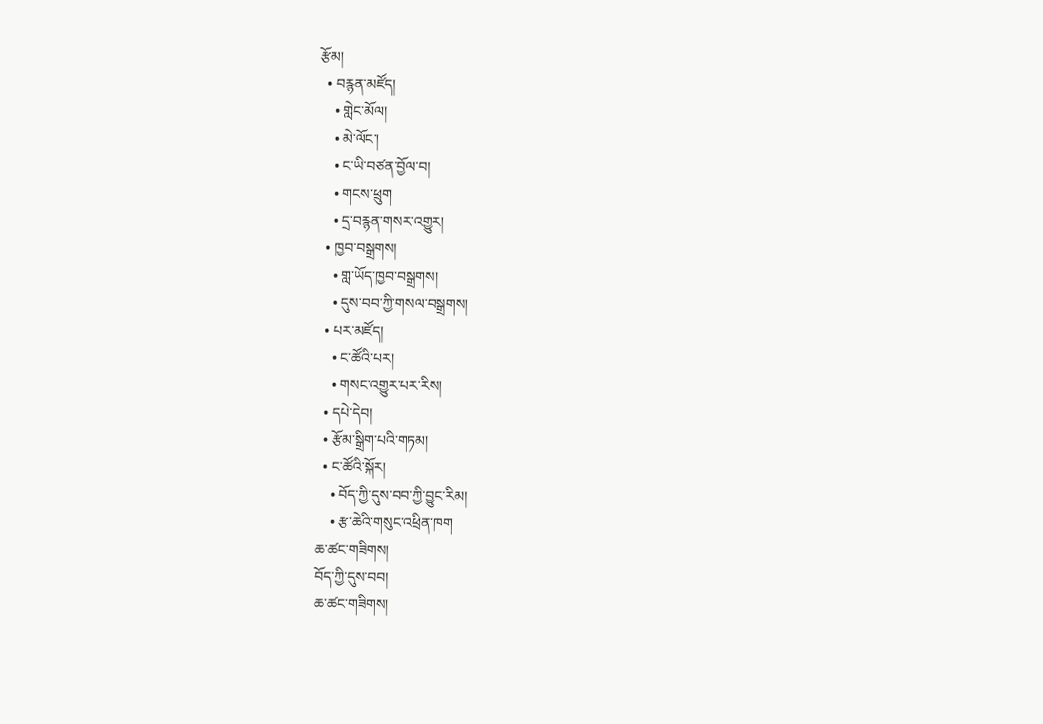རྩོམ།
  • བརྙན་མཛོད།
    • གླེང་མོལ།
    • མེ་ལོང་།
    • ང་ཡི་བཙན་བྱོལ་བ།
    • གངས་ཕྲུག
    • དྲ་བརྙན་གསར་འགྱུར།
  • ཁྱབ་བསྒྲགས།
    • གླ་ཡོད་ཁྱབ་བསྒྲགས།
    • དུས་བབ་ཀྱི་གསལ་བསྒྲགས།
  • པར་མཛོད།
    • ང་ཚོའི་པར།
    • གསང་འགྱུར་པར་རིས།
  • དཔེ་དེབ།
  • རྩོམ་སྒྲིག་པའི་གཏམ།
  • ང་ཚོའི་སྐོར།
    • བོད་ཀྱི་དུས་བབ་ཀྱི་བྱུང་རིམ།
    • རྩ་ཆེའི་གསུང་འཕྲིན་ཁག
ཆ་ཚང་གཟིགས།
བོད་ཀྱི་དུས་བབ།
ཆ་ཚང་གཟིགས།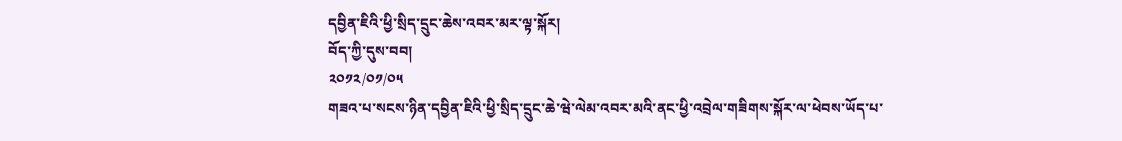དབྱིན་ཇིའི་ཕྱི་སྲིད་དྲུང་ཆེས་འབར་མར་ལྟ་སྐོར།
བོད་ཀྱི་དུས་བབ།
༢༠༡༢/༠༡/༠༥
གཟའ་པ་སངས་ཉིན་དབྱིན་ཇིའི་ཕྱི་སྲིད་དྲུང་ཆེ་ཝེ་ལེམ་འབར་མའི་ནང་ཕྱི་འབྲེལ་གཟིགས་སྐོར་ལ་ཕེབས་ཡོད་པ་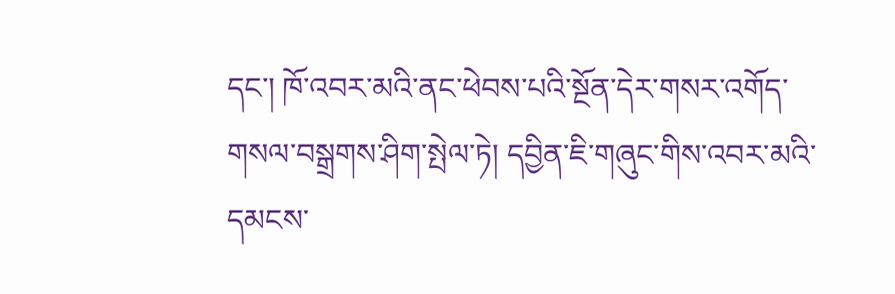དང་། ཁོ་འབར་མའི་ནང་ཕེབས་པའི་སྔོན་དེར་གསར་འགོད་གསལ་བསྒྲགས་ཤིག་སྤེལ་ཏེ། དབྱིན་ཇི་གཞུང་གིས་འབར་མའི་དམངས་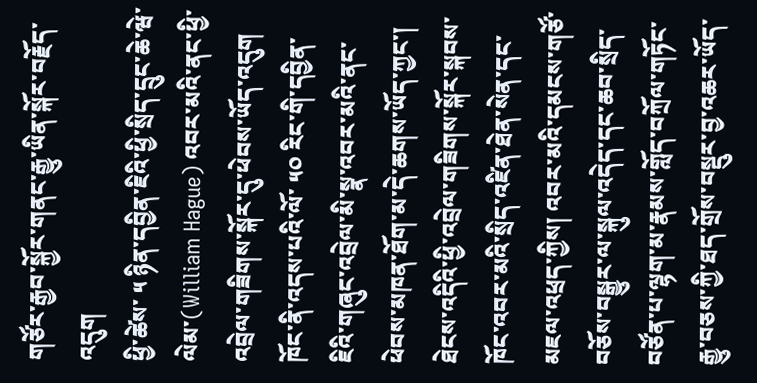གཙོར་རྒྱབ་སྐྱོར་གནང་རྒྱུ་ཡིན་སྐོར་བརྗོད་འདུག
ཕྱི་ཚེས་ ༥ ཉིན་དབྱིན་ཇིའི་ཕྱི་སྲིད་དྲུང་ཆེ་ཝེ་ལེམ་(William Hague) འབར་མའི་ནང་ཕྱི་འབྲེལ་གཟིགས་སྐོར་དུ་ཕེབས་ཡོད་འདུག ཁོང་ནི་འདས་པའི་ལོ་ ༥༠ རིང་གི་དབྱིན་ཇིའི་གཞུང་འབྲེལ་མི་སྣ་འབར་མའི་ནང་ཕེབས་མཁན་ཐོག་མ་དེ་ཆགས་ཡོད་ཀྱང་། ཐེངས་འདིའི་ཕྱི་འབྲེལ་གཟིགས་སྐོར་སྐབས་ཁོང་འབར་མའི་སྲིད་འཛིན་ཐེན་སེན་དང་མཇལ་འཕྲད་ཀྱིས། འབར་མའི་དམངས་གཙོ་བཅོས་བསྒྱུར་ལ་སྐུལ་འདེད་དང་ཆབ་སྲིད་བཙོན་པ་ལྷག་མ་རྣམས་གློད་བཀྲོལ་གཏོང་རྒྱུ་བཅས་ཀྱི་ཐད་གྲོས་བསྡུར་བྱ་འཆར་ཡོད་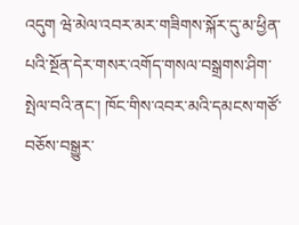འདུག ཝེ་མེལ་འབར་མར་གཟིགས་སྐོར་དུ་མ་ཕྱིན་པའི་སྔོན་དེར་གསར་འགོད་གསལ་བསྒྲགས་ཤིག་སྤེལ་བའི་ནང་། ཁོང་གིས་འབར་མའི་དམངས་གཙོ་བཅོས་བསྒྱུར་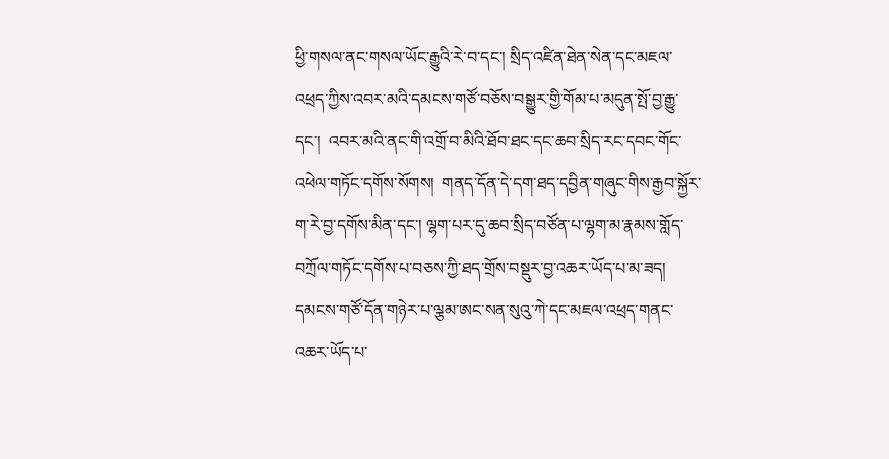ཕྱི་གསལ་ནང་གསལ་ཡོང་རྒྱུའི་རེ་བ་དང་། སྲིད་འཛིན་ཐེན་སེན་དང་མཇལ་འཕྲད་ཀྱིས་འབར་མའི་དམངས་གཙོ་བཅོས་བསྒྱུར་གྱི་གོམ་པ་མདུན་སྤོ་བྱ་རྒྱུ་དང་།  འབར་མའི་ནང་གི་འགྲོ་བ་མིའི་ཐོབ་ཐང་དང་ཆབ་སྲིད་རང་དབང་གོང་འཕེལ་གཏོང་དགོས་སོགས།  གནད་དོན་དེ་དག་ཐད་དབྱིན་གཞུང་གིས་རྒྱབ་སྐྱོར་ག་རེ་བྱ་དགོས་མིན་དང་། ལྷག་པར་དུ་ཆབ་སྲིད་བཙོན་པ་ལྷག་མ་རྣམས་གློད་བཀྲོལ་གཏོང་དགོས་པ་བཅས་ཀྱི་ཐད་གྲོས་བསྡུར་བྱ་འཆར་ཡོད་པ་མ་ཟད། དམངས་གཙོ་དོན་གཉེར་པ་ལྕམ་ཨང་སན་སུའུ་ཀེ་དང་མཇལ་འཕྲད་གནང་འཆར་ཡོད་པ་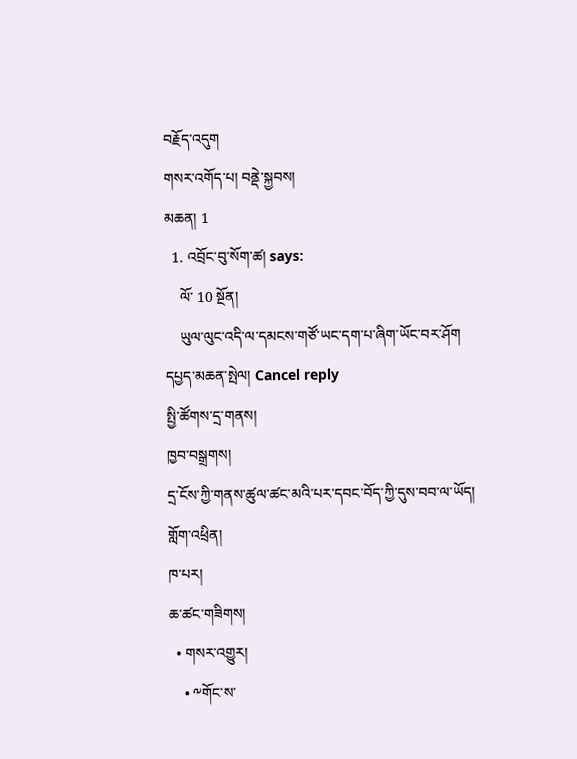བརྗོད་འདུག
གསར་འགོད་པ། བནྡེ་སྐྱབས།
མཆན། 1
  1. འབྲོང་བུ་སོག་ཚ། says:
    ལོ་ 10 སྔོན།
    ཡུལ་ལུང་འདི་ལ་དམངས་གཙོ་ཡང་དག་པ་ཞིག་ཡོང་བར་ཤོག
དཔྱད་མཆན་སྤེལ། Cancel reply
སྤྱི་ཚོགས་དྲ་གནས།
ཁྱབ་བསྒྲགས།
དྲ་ངོས་ཀྱི་གནས་ཚུལ་ཚང་མའི་པར་དབང་བོད་ཀྱི་དུས་བབ་ལ་ཡོད།
གློག་འཕྲིན།
ཁ་པར།
ཆ་ཚང་གཟིགས།
  • གསར་འགྱུར།
    • ༸གོང་ས་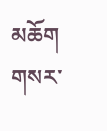མཆོག གསར་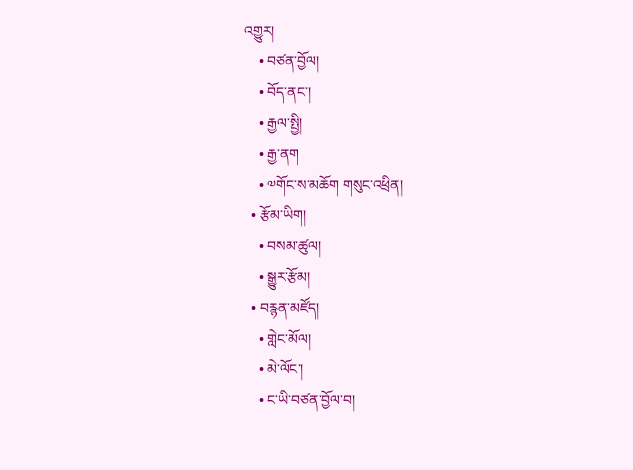འགྱུར།
    • བཙན་བྱོལ།
    • བོད་ནང་།
    • རྒྱལ་སྤྱི།
    • རྒྱ་ནག
    • ༧གོང་ས་མཆོག གསུང་འཕྲིན།
  • རྩོམ་ཡིག།
    • བསམ་ཚུལ།
    • སྒྱུར་རྩོམ།
  • བརྙན་མཛོད།
    • གླེང་མོལ།
    • མེ་ལོང་།
    • ང་ཡི་བཙན་བྱོལ་བ།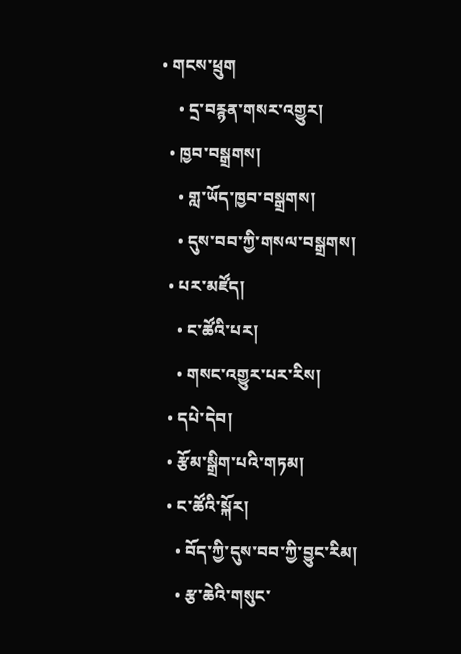• གངས་ཕྲུག
    • དྲ་བརྙན་གསར་འགྱུར།
  • ཁྱབ་བསྒྲགས།
    • གླ་ཡོད་ཁྱབ་བསྒྲགས།
    • དུས་བབ་ཀྱི་གསལ་བསྒྲགས།
  • པར་མཛོད།
    • ང་ཚོའི་པར།
    • གསང་འགྱུར་པར་རིས།
  • དཔེ་དེབ།
  • རྩོམ་སྒྲིག་པའི་གཏམ།
  • ང་ཚོའི་སྐོར།
    • བོད་ཀྱི་དུས་བབ་ཀྱི་བྱུང་རིམ།
    • རྩ་ཆེའི་གསུང་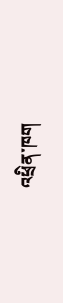འཕྲིན་ཁག